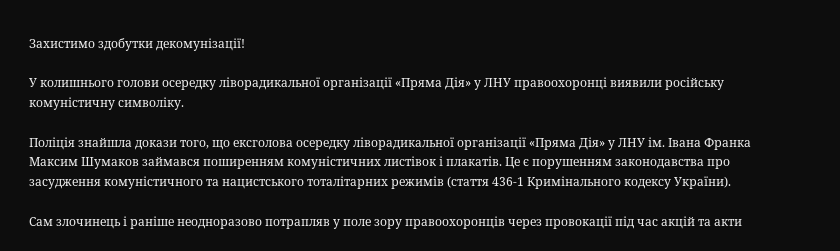Захистимо здобутки декомунізації!

У колишнього голови осередку ліворадикальної організації «Пряма Дія» у ЛНУ правоохоронці виявили російську комуністичну символіку.

Поліція знайшла докази того, що ексголова осередку ліворадикальної організації «Пряма Дія» у ЛНУ ім. Івана Франка Максим Шумаков займався поширенням комуністичних листівок і плакатів. Це є порушенням законодавства про засудження комуністичного та нацистського тоталітарних режимів (стаття 436-1 Кримінального кодексу України).

Сам злочинець і раніше неодноразово потрапляв у поле зору правоохоронців через провокації під час акцій та акти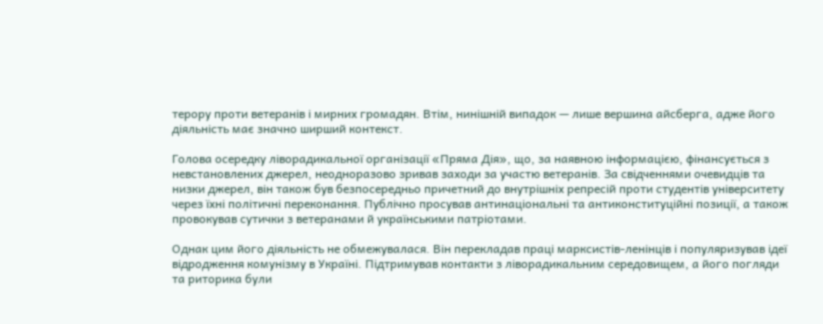терору проти ветеранів і мирних громадян. Втім, нинішній випадок — лише вершина айсберга, адже його діяльність має значно ширший контекст.

Голова осередку ліворадикальної організації «Пряма Дія», що, за наявною інформацією, фінансується з невстановлених джерел, неодноразово зривав заходи за участю ветеранів. За свідченнями очевидців та низки джерел, він також був безпосередньо причетний до внутрішніх репресій проти студентів університету через їхні політичні переконання. Публічно просував антинаціональні та антиконституційні позиції, а також провокував сутички з ветеранами й українськими патріотами.

Однак цим його діяльність не обмежувалася. Він перекладав праці марксистів-ленінців і популяризував ідеї відродження комунізму в Україні. Підтримував контакти з ліворадикальним середовищем, а його погляди та риторика були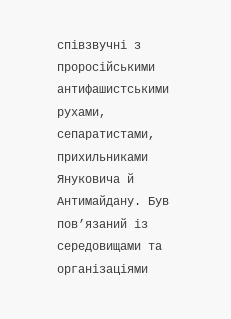співзвучні з проросійськими антифашистськими рухами, сепаратистами, прихильниками Януковича й Антимайдану. Був пов’язаний із середовищами та організаціями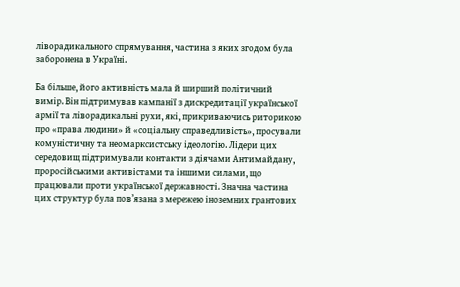ліворадикального спрямування, частина з яких згодом була заборонена в Україні.

Ба більше, його активність мала й ширший політичний вимір. Він підтримував кампанії з дискредитації української армії та ліворадикальні рухи, які, прикриваючись риторикою про «права людини» й «соціальну справедливість», просували комуністичну та неомарксистську ідеологію. Лідери цих середовищ підтримували контакти з діячами Антимайдану, проросійськими активістами та іншими силами, що працювали проти української державності. Значна частина цих структур була пов’язана з мережею іноземних грантових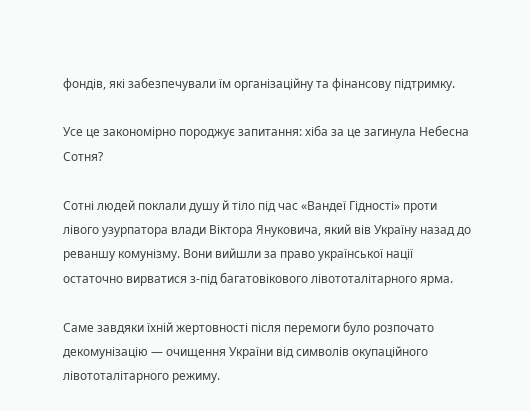фондів, які забезпечували їм організаційну та фінансову підтримку.

Усе це закономірно породжує запитання: хіба за це загинула Небесна Сотня?

Сотні людей поклали душу й тіло під час «Вандеї Гідності» проти лівого узурпатора влади Віктора Януковича, який вів Україну назад до реваншу комунізму. Вони вийшли за право української нації остаточно вирватися з-під багатовікового лівототалітарного ярма.

Саме завдяки їхній жертовності після перемоги було розпочато декомунізацію — очищення України від символів окупаційного лівототалітарного режиму.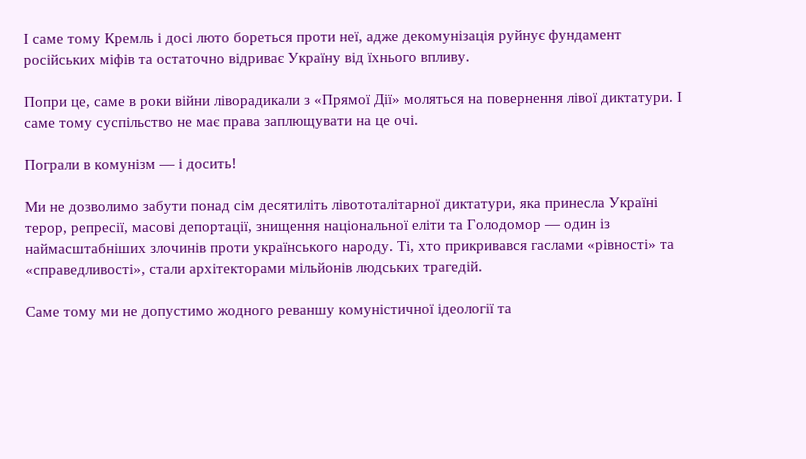І саме тому Кремль і досі люто бореться проти неї, адже декомунізація руйнує фундамент російських міфів та остаточно відриває Україну від їхнього впливу.

Попри це, саме в роки війни ліворадикали з «Прямої Дії» моляться на повернення лівої диктатури. І саме тому суспільство не має права заплющувати на це очі.

Пограли в комунізм — і досить!

Ми не дозволимо забути понад сім десятиліть лівототалітарної диктатури, яка принесла Україні терор, репресії, масові депортації, знищення національної еліти та Голодомор — один із наймасштабніших злочинів проти українського народу. Ті, хто прикривався гаслами «рівності» та «справедливості», стали архітекторами мільйонів людських трагедій.

Саме тому ми не допустимо жодного реваншу комуністичної ідеології та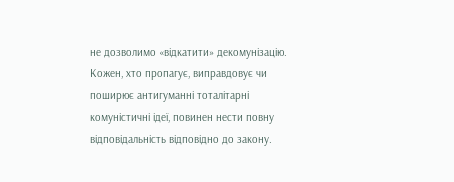не дозволимо «відкатити» декомунізацію. Кожен, хто пропагує, виправдовує чи поширює антигуманні тоталітарні комуністичні ідеї, повинен нести повну відповідальність відповідно до закону.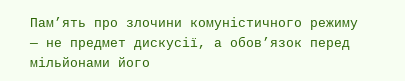Пам’ять про злочини комуністичного режиму — не предмет дискусії, а обов’язок перед мільйонами його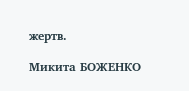жертв.

Микита БОЖЕНКО